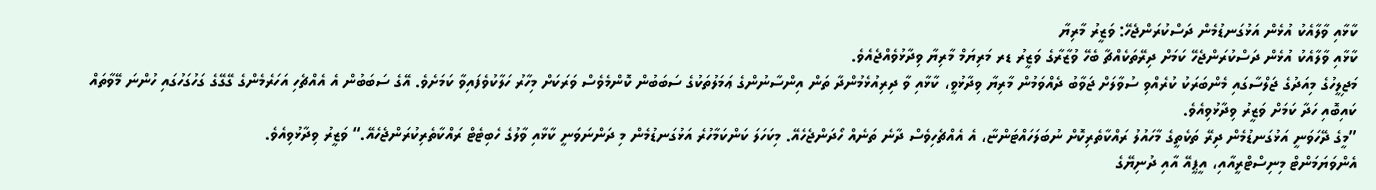ކާޅާއި ވާލާއެކު އުޅެން އަޅުގަނޑުމެން ދަސްކުރަންޖެހޭ: ވަޒީރު މާރިޔާ
ކާޅާއި ވާލާއެކު އުޅެން ދަސްކުރަންޖެހޭ ކަމަށް ދިރޭތަކެއްޗާ ބެހޭ ވުޒާރާގެ ވަޒީރު ޑރ މަރިޔަމް މާރިޔާ ވިދާޅުވެއްޖެއެވެ.
މަޖިލީހުގެ މިއަދުގެ ޖަލްސާގައި މެންބަރަކު ކުރެއްވި ސުވާލަށް ޖަވާބު ދެއްވަމުން މާރިޔާ ވިދާޅުވީ، ކާޅާއި ވާ ދިރިއުޅެމުންދާ ތަން އިންސާނުންގެ ޢަމަލުތަކުގެ ސަބަބުން ކޮންމެވެސް ވަރަކަށް މިހާރު ހަލާކުވެފައިވާ ކަމަށެވެ. އޭގެ ސަބަބުން އެ އެއްޗެހި އަހަރެމެންގެ ގޭގޭގެ ގަހުގަހުގައި ހުންނަ މޭވާތައް ކައިބޮއި ހަދާ ކަމަށް ވަޒީރު ވިދާޅުވިއެވެ.
”މީގެ ދޭހަވަނީ އަޅުގަނޑުމެން ދިރޭ ތަކެތީގެ މާހައުލު ރައްކާތެރިކޮށް ނުބަލަހައްޓަންޏާ، އެ އެއްޗެހިވެސް ދާނެ ތަނެއް ހޯދަންޖެހެއޭ. މިކަހަލަ ކަންކަމާހުރެ އަޅުގަނޑުމެން މި ދަންނަވަނީ ކާޅާއި ވާލުގެ ހެބިޓެޓް ރައްކާތެރިކުރަންޖެހެއޭ.“ ވަޒީރު ވިދާޅުވިއެވެ.
އެންވަޔަމަންޓް މިނިސްޓްރީއާއި، އީޕީއޭ އާއި ދުނިޔޭގެ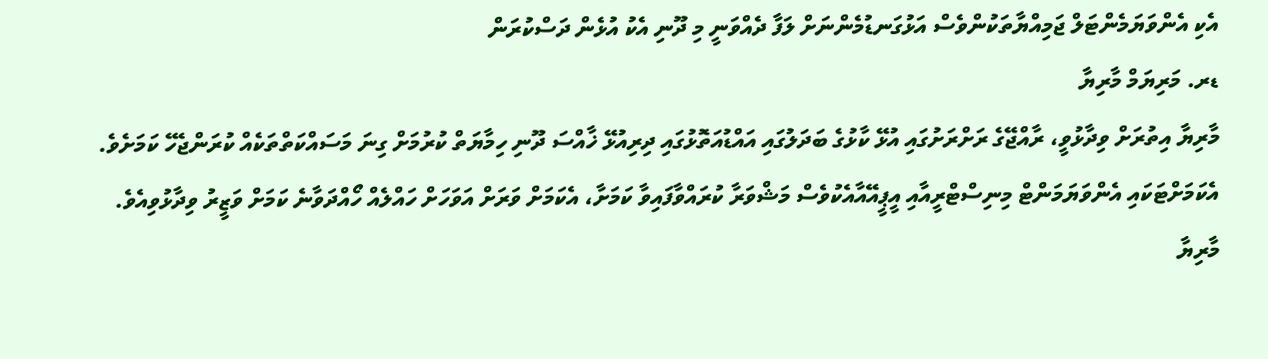އެކި އެންވަޔަމެންޓަލް ޖަމިއްޔާތަކުންވެސް އަޅުގަނޑުމެންނަށް ލަފާ ދެއްވަނީ މި ދޫނި އެކު އުޅެން ދަސްކުރަން
ޑރ. މަރިޔަމް މާރިޔާ
މާރިޔާ އިތުރަށް ވިދާޅުވީ، ރާއްޖޭގެ ރަށްރަށުގައި އުޅޭ ކާޅުގެ ބަދަލުގައި އައްޑުއަތޮޅުގައި ދިރިއުޅޭ ޚާއްސަ ދޫނި ހިމާޔަތް ކުރުމަށް ގިނަ މަސައްކަތްތަކެއް ކުރަންޖެހޭ ކަމަށެވެ. އެކަމަށްޓަކައި އެންވަޔަމަންޓް މިނިސްޓްރީއާއި އީޕީއޭއާއެކުވެސް މަޝްވަރާ ކުރައްވާފައިވާ ކަމަށާ، އެކަމަށް ވަރަށް އަވަހަށް ހައްލެއް ހޯއްދަވާނެ ކަމަށް ވަޒީރު ވިދާޅުވިއެވެ.
މާރިޔާ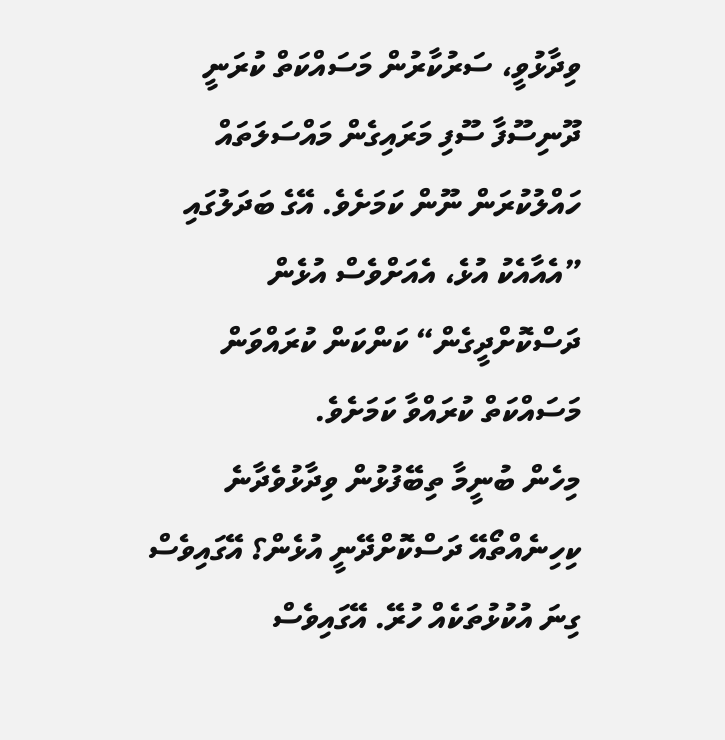ވިދާޅުވީ، ސަރުކާރުން މަސައްކަތް ކުރަނީ ދޫނިސޫފާ ސޫފި މަރައިގެން މައްސަލަތައް ހައްލުކުރަން ނޫން ކަމަށެވެ. އޭގެ ބަދަލުގައި ”އެއާއެކު އުޅެ، އެއަށްވެސް އުޅެން ދަސްކޮށްދީގެން“ ކަންކަން ކުރައްވަން މަސައްކަތް ކުރައްވާ ކަމަށެވެ.
މިހެން ބުނީމާ ތިބޭފުޅުން ވިދާޅުވެދާނެ ކިހިނެއްތޯއޭ ދަސްކޮށްދޭނީ އުޅެން؟ އޭގައިވެސް ގިނަ އުކުޅުތަކެއް ހުރޭ. އޭގައިވެސް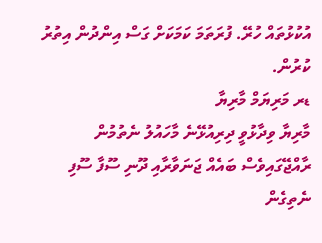އުކުޅުތައް ހުރޭ. ފުރަތަމަ ކަމަކަށް ގަސް އިންދުން އިތުރު ކުރުން.
ޑރ މަރިޔަމް މާރިޔާ
މާރިޔާ ވިދާޅުވީ ދިރިއުޅޭނެ މާހައުލު ނެތުމުން ރާއްޖޭގައިވެސް ބައެއް ޖަނަވާރާއި ދޫނި ސޫފާ ސޫފި ނެތިގެން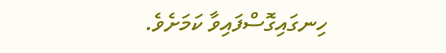ހިނގައިގޮސްފައިވާ ކަމަށެވެ.